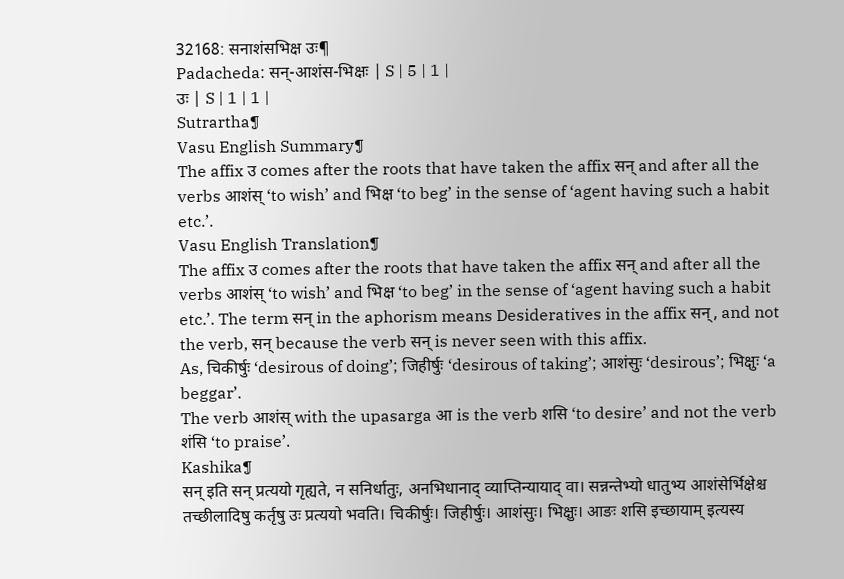32168: सनाशंसभिक्ष उः¶
Padacheda: सन्-आशंस-भिक्षः | S | 5 | 1 |
उः | S | 1 | 1 |
Sutrartha¶
Vasu English Summary¶
The affix उ comes after the roots that have taken the affix सन् and after all the verbs आशंस् ‘to wish’ and भिक्ष ‘to beg’ in the sense of ‘agent having such a habit etc.’.
Vasu English Translation¶
The affix उ comes after the roots that have taken the affix सन् and after all the verbs आशंस् ‘to wish’ and भिक्ष ‘to beg’ in the sense of ‘agent having such a habit etc.’. The term सन् in the aphorism means Desideratives in the affix सन्, and not the verb, सन् because the verb सन् is never seen with this affix.
As, चिकीर्षुः ‘desirous of doing’; जिहीर्षुः ‘desirous of taking’; आशंसुः ‘desirous’; भिक्षुः ‘a beggar’.
The verb आशंस् with the upasarga आ is the verb शसि ‘to desire’ and not the verb शंसि ‘to praise’.
Kashika¶
सन् इति सन् प्रत्ययो गृह्यते, न सनिर्धातुः, अनभिधानाद् व्याप्तिन्यायाद् वा। सन्नन्तेभ्यो धातुभ्य आशंसेर्भिक्षेश्च तच्छीलादिषु कर्तृषु उः प्रत्ययो भवति। चिकीर्षुः। जिहीर्षुः। आशंसुः। भिक्षुः। आङः शसि इच्छायाम् इत्यस्य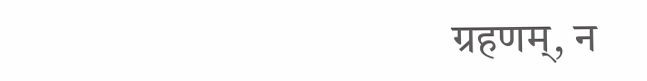ग्रहणम्, न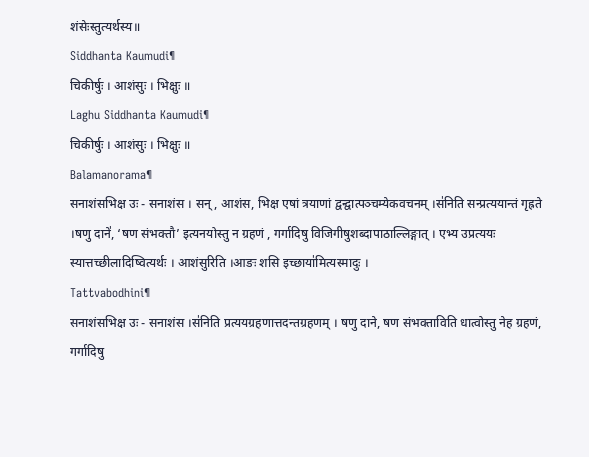शंसेःस्तुत्यर्थस्य॥
Siddhanta Kaumudi¶
चिकीर्षुः । आशंसुः । भिक्षुः ॥
Laghu Siddhanta Kaumudi¶
चिकीर्षुः । आशंसुः । भिक्षुः ॥
Balamanorama¶
सनाशंसभिक्ष उः - सनाशंस । सन्, आशंस, भिक्ष एषां त्रयाणां द्वन्द्वात्पञ्चम्येकवचनम् ।स॑निति सन्प्रत्ययान्तं गृह्रते ।षणु दाने॑, ‘षण संभक्तौ’ इत्यनयोस्तु न ग्रहणं , गर्गादिषु विजिगीषुशब्दापाठाल्लिङ्गात् । एभ्य उप्रत्ययः स्यात्तच्छीलादिष्वित्यर्थः । आशंसुरिति ।आङः शसि इच्छाया॑मित्यस्मादुः ।
Tattvabodhini¶
सनाशंसभिक्ष उः - सनाशंस ।स॑निति प्रत्ययग्रहणात्तदन्तग्रहणम् । षणु दाने, षण संभक्ताविति धात्वोस्तु नेह ग्रहणं, गर्गादिषु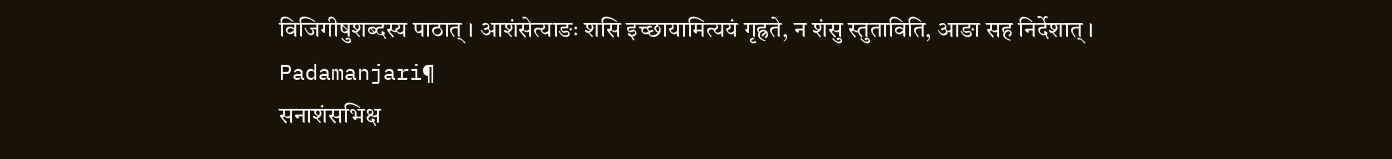विजिगीषुशब्दस्य पाठात् । आशंसेत्याङः शसि इच्छायामित्ययं गृह्रते, न शंसु स्तुताविति, आङा सह निर्देशात् ।
Padamanjari¶
सनाशंसभिक्ष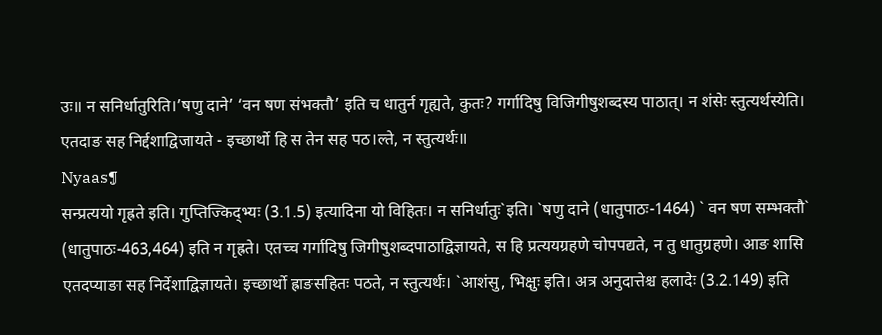उः॥ न सनिर्धातुरिति।’षणु दाने’ ‘वन षण संभक्तौ’ इति च धातुर्न गृह्यते, कुतः? गर्गादिषु विजिगीषुशब्दस्य पाठात्। न शंसेः स्तुत्यर्थस्येति। एतदाङ सह निर्द्दशाद्विजायते - इच्छार्थो हि स तेन सह पठ।ल्ते, न स्तुत्यर्थः॥
Nyaas¶
सन्प्रत्ययो गृह्रते इति। गुप्तिज्किद्भ्यः (3.1.5) इत्यादिना यो विहितः। न सनिर्धातुः`इति। `षणु दाने (धातुपाठः-1464) ` वन षण सम्भक्तौ` (धातुपाठः-463,464) इति न गृह्रते। एतच्च गर्गादिषु जिगीषुशब्दपाठाद्विज्ञायते, स हि प्रत्ययग्रहणे चोपपद्यते, न तु धातुग्रहणे। आङ शासि एतदप्याङा सह निर्देशाद्विज्ञायते। इच्छार्थो ह्राङसहितः पठते, न स्तुत्यर्थः। `आशंसु, भिक्षुः इति। अत्र अनुदात्तेश्च हलादेः (3.2.149) इति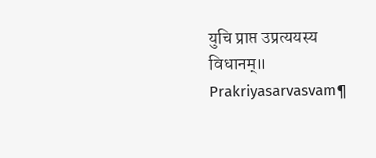युचि प्राप्त उप्रत्ययस्य विधानम्॥
Prakriyasarvasvam¶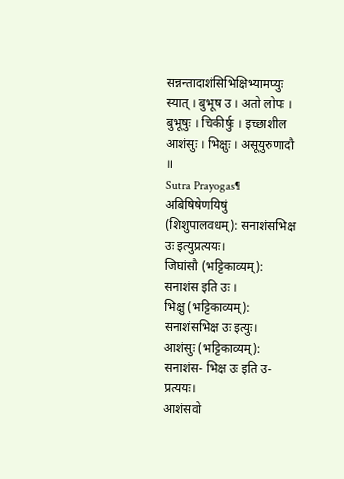सन्नन्तादाशंसिभिक्षिभ्यामप्युः स्यात् । बुभूष उ । अतो लोपः । बुभूषुः । चिकीर्षुः । इच्छाशील आशंसुः । भिक्षुः । असूयुरुणादौ ॥
Sutra Prayogas¶
अबिषिषेणयिषुं (शिशुपालवधम्): सनाशंसभिक्ष उः इत्युप्रत्ययः।
जिघांसौ (भट्टिकाव्यम्): सनाशंस इति उः ।
भिक्षु (भट्टिकाव्यम्): सनाशंसभिक्ष उः इत्युः।
आशंसुः (भट्टिकाव्यम्): सनाशंस- भिक्ष उः इति उ-प्रत्ययः।
आशंसवो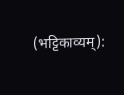(भट्टिकाव्यम्):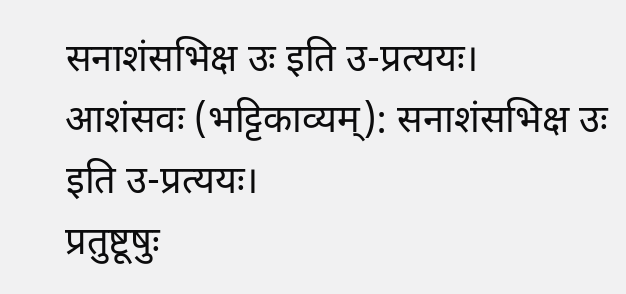सनाशंसभिक्ष उः इति उ-प्रत्ययः।
आशंसवः (भट्टिकाव्यम्): सनाशंसभिक्ष उः इति उ-प्रत्ययः।
प्रतुष्टूषुः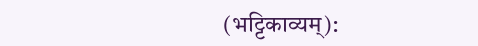(भट्टिकाव्यम्):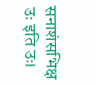सनाशंसभिक्ष उः इति उः।